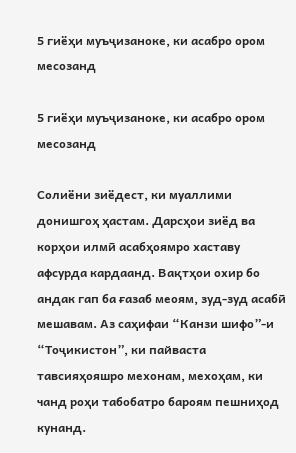5 гиёҳи муъҷизаноке, ки асабро ором месозанд

5 гиёҳи муъҷизаноке, ки асабро ором месозанд

Солиёни зиёдест, ки муаллими донишгоҳ ҳастам. Дарсҳои зиёд ва корҳои илмӣ асабҳоямро хаставу афсурда кардаанд. Вақтҳои охир бо андак гап ба ғазаб меоям, зуд-зуд асабӣ мешавам. Аз саҳифаи “Канзи шифо”-и “Тоҷикистон”, ки пайваста тавсияҳояшро мехонам, мехоҳам, ки чанд роҳи табобатро бароям пешниҳод кунанд.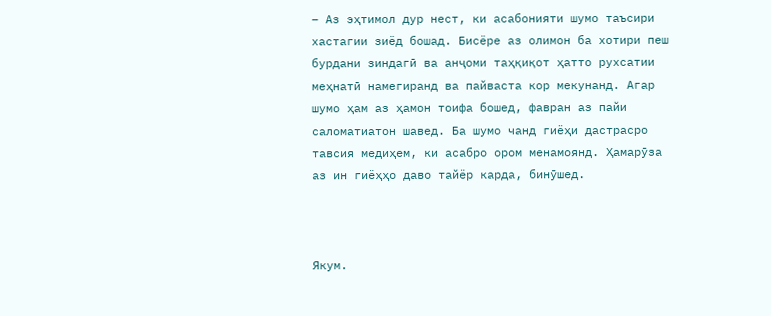– Аз эҳтимол дур нест, ки асабонияти шумо таъсири хастагии зиёд бошад. Бисёре аз олимон ба хотири пеш бурдани зиндагӣ ва анҷоми таҳқиқот ҳатто рухсатии меҳнатӣ намегиранд ва пайваста кор мекунанд. Агар шумо ҳам аз ҳамон тоифа бошед, фавран аз пайи саломатиатон шавед. Ба шумо чанд гиёҳи дастрасро тавсия медиҳем, ки асабро ором менамоянд. Ҳамарӯза аз ин гиёҳҳо даво тайёр карда, бинӯшед.



Якум.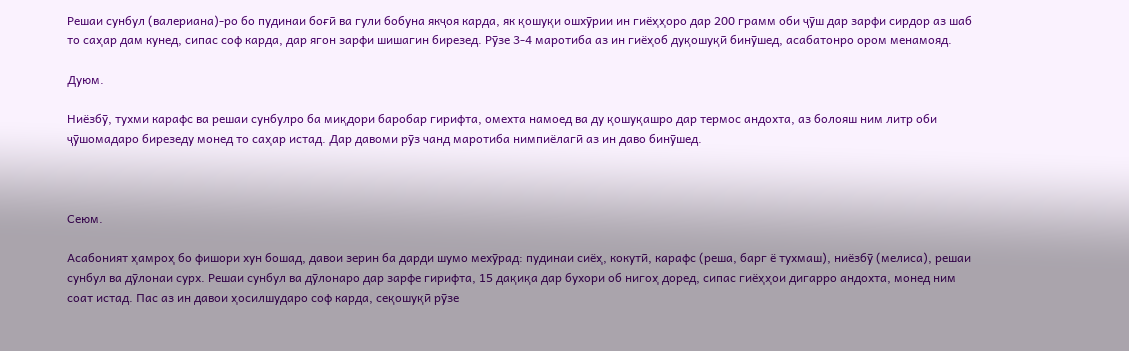Решаи сунбул (валериана)-ро бо пудинаи боғӣ ва гули бобуна якҷоя карда, як қошуқи ошхӯрии ин гиёҳҳоро дар 200 грамм оби ҷӯш дар зарфи сирдор аз шаб то саҳар дам кунед, сипас соф карда, дар ягон зарфи шишагин бирезед. Рӯзе 3-4 маротиба аз ин гиёҳоб дуқошуқӣ бинӯшед, асабатонро ором менамояд.

Дуюм.

Ниёзбӯ, тухми карафс ва решаи сунбулро ба миқдори баробар гирифта, омехта намоед ва ду қошуқашро дар термос андохта, аз болояш ним литр оби ҷӯшомадаро бирезеду монед то саҳар истад. Дар давоми рӯз чанд маротиба нимпиёлагӣ аз ин даво бинӯшед.



Сеюм.

Асабоният ҳамроҳ бо фишори хун бошад, давои зерин ба дарди шумо мехӯрад: пудинаи сиёҳ, кокутӣ, карафс (реша, барг ё тухмаш), ниёзбӯ (мелиса), решаи сунбул ва дӯлонаи сурх. Решаи сунбул ва дӯлонаро дар зарфе гирифта, 15 дақиқа дар бухори об нигоҳ доред, сипас гиёҳҳои дигарро андохта, монед ним соат истад. Пас аз ин давои ҳосилшударо соф карда, сеқошуқӣ рӯзе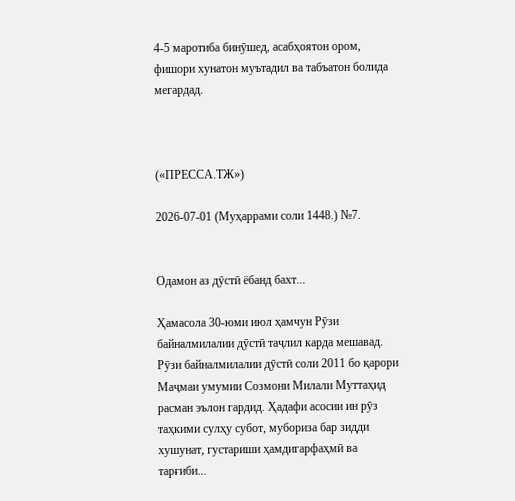4-5 маротиба бинӯшед, асабҳоятон ором, фишори хунатон муътадил ва табъатон болида мегардад.



(«ПРЕССА.ТЖ»)

2026-07-01 (Муҳаррами соли 1448.) №7.


Одамон аз дӯстӣ ёбанд бахт...

Ҳамасола 30-юми июл ҳамчун Рӯзи байналмилалии дӯстӣ таҷлил карда мешавад.   Рӯзи байналмилалии дӯстӣ соли 2011 бо қарори Маҷмаи умумии Созмони Милали Муттаҳид расман эълон гардид. Ҳадафи асосии ин рӯз таҳкими сулҳу субот, мубориза бар зидди хушунат, густариши ҳамдигарфаҳмӣ ва тарғиби...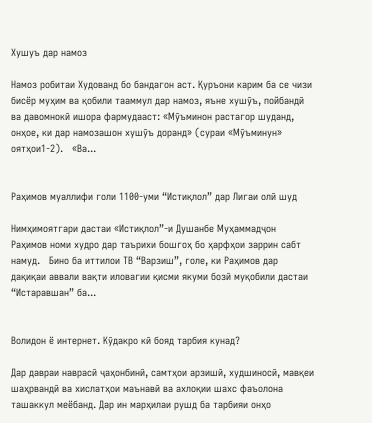Хушуъ дар намоз

Намоз робитаи Худованд бо бандагон аст. Қуръони карим ба се чизи бисёр муҳим ва қобили тааммул дар намоз, яъне хушӯъ, пойбандӣ ва давомнокӣ ишора фармудааст: «Мӯъминон растагор шуданд, онҳое, ки дар намозашон хушӯъ доранд» (сураи «Мӯъминун» оятҳои1-2).   «Ва...


Раҳимов муаллифи голи 1100-уми “Истиқлол” дар Лигаи олӣ шуд

Нимҳимоятгари дастаи «Истиқлол”-и Душанбе Муҳаммадҷон Раҳимов номи худро дар таърихи бошгоҳ бо ҳарфҳои заррин сабт намуд.   Бино ба иттилои ТВ “Варзиш”, голе, ки Раҳимов дар дақиқаи аввали вақти иловагии қисми якуми бозӣ муқобили дастаи “Истаравшан” ба...


Волидон ё интернет. Кӯдакро кӣ бояд тарбия кунад?

Дар давраи наврасӣ ҷаҳонбинӣ, самтҳои арзишӣ, худшиносӣ, мавқеи шаҳрвандӣ ва хислатҳои маънавӣ ва ахлоқии шахс фаъолона ташаккул меёбанд. Дар ин марҳилаи рушд ба тарбияи онҳо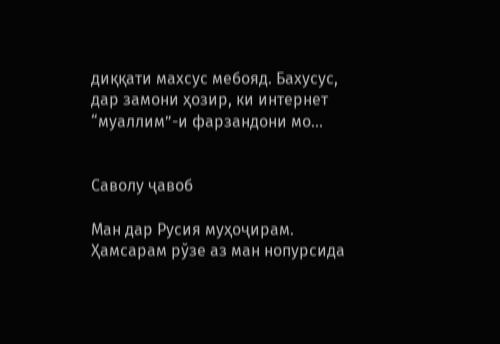диққати махсус мебояд. Бахусус, дар замони ҳозир, ки интернет “муаллим”-и фарзандони мо...


Саволу ҷавоб

Ман дар Русия муҳоҷирам. Ҳамсарам рўзе аз ман нопурсида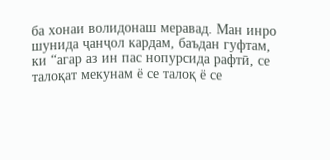ба хонаи волидонаш меравад. Ман инро шунида ҷанҷол кардам, баъдан гуфтам, ки “агар аз ин пас нопурсида рафтӣ, се талоқат мекунам ё се талоқ ё се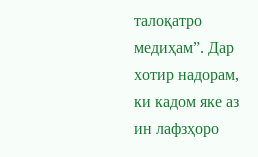талоқатро медиҳам”. Дар хотир надорам, ки кадом яке аз ин лафзҳоро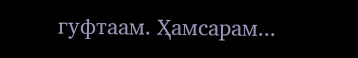гуфтаам. Ҳамсарам...